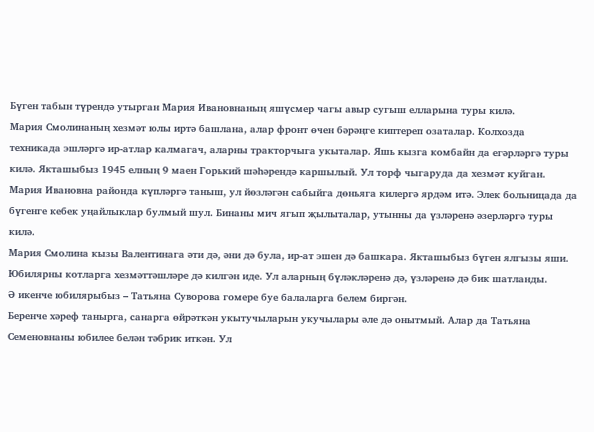Бүген табын түрендә утырган Мария Ивановнаның яшүсмер чагы авыр сугыш елларына туры килә.
Мария Смолинаның хезмәт юлы иртә башлана, алар фронт өчен бәрәңге киптереп озаталар. Колхозда техникада эшләргә ир-атлар калмагач, аларны тракторчыга укыталар. Яшь кызга комбайн да егәрләргә туры килә. Якташыбыз 1945 елның 9 маен Горький шәһәрендә каршылый. Ул торф чыгаруда да хезмәт куйган.
Мария Ивановна районда күпләргә таныш, ул йөзләгән сабыйга дөньяга килергә ярдәм итә. Элек больницада да бүгенге кебек уңайлыклар булмый шул. Бинаны мич ягып җылыталар, утынны да үзләренә әзерләргә туры килә.
Мария Смолина кызы Валентинага әти дә, әни дә була, ир-ат эшен дә башкара. Якташыбыз бүген ялгызы яши.
Юбилярны котларга хезмәттәшләре дә килгән иде. Ул аларның бүләкләренә дә, үзләренә дә бик шатланды.
Ә икенче юбилярыбыз – Татьяна Суворова гомере буе балаларга белем биргән.
Беренче хәреф танырга, санарга өйрәткән укытучыларын укучылары әле дә онытмый. Алар да Татьяна Семеновнаны юбилее белән тәбрик иткән. Ул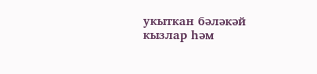укыткан бәләкәй кызлар һәм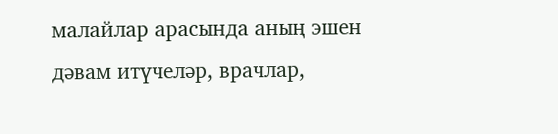малайлар арасында аның эшен дәвам итүчеләр, врачлар,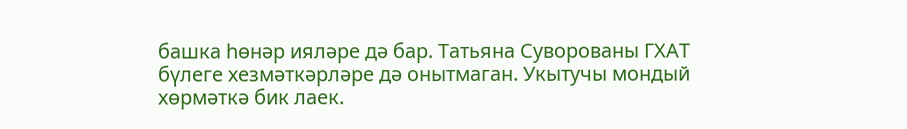башка һөнәр ияләре дә бар. Татьяна Суворованы ГХАТ бүлеге хезмәткәрләре дә онытмаган. Укытучы мондый хөрмәткә бик лаек.